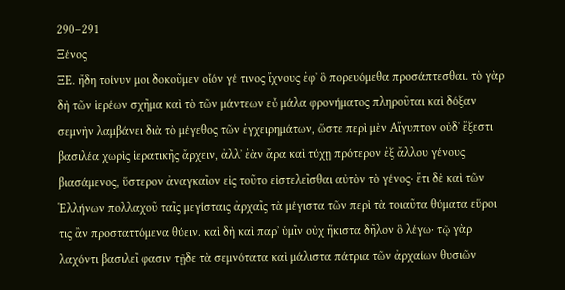290–291
Ξένος
ΞΕ. ἤδη τοίνυν μοι δοκοῦμεν οἷόν γέ τινος ἴχνους ἐφʼ ὃ πορευόμεθα προσάπτεσθαι. τὸ γὰρ δὴ τῶν ἱερέων σχῆμα καὶ τὸ τῶν μάντεων εὖ μάλα φρονήματος πληροῦται καὶ δόξαν σεμνὴν λαμβάνει διὰ τὸ μέγεθος τῶν ἐγχειρημάτων, ὥστε περὶ μὲν Αἴγυπτον οὐδʼ ἔξεστι βασιλέα χωρὶς ἱερατικῆς ἄρχειν, ἀλλʼ ἐὰν ἄρα καὶ τύχῃ πρότερον ἐξ ἄλλου γένους βιασάμενος, ὕστερον ἀναγκαῖον εἰς τοῦτο εἰστελεῖσθαι αὐτὸν τὸ γένος· ἔτι δὲ καὶ τῶν Ἑλλήνων πολλαχοῦ ταῖς μεγίσταις ἀρχαῖς τὰ μέγιστα τῶν περὶ τὰ τοιαῦτα θύματα εὕροι τις ἂν προσταττόμενα θύειν. καὶ δὴ καὶ παρʼ ὑμῖν οὐχ ἥκιστα δῆλον ὃ λέγω· τῷ γὰρ λαχόντι βασιλεῖ φασιν τῇδε τὰ σεμνότατα καὶ μάλιστα πάτρια τῶν ἀρχαίων θυσιῶν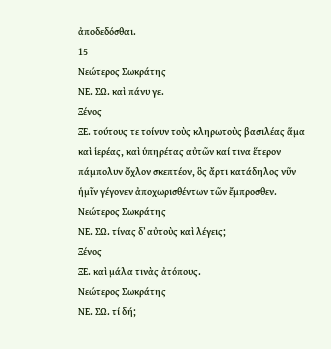ἀποδεδόσθαι.
15
Νεώτερος Σωκράτης
ΝΕ. ΣΩ. καὶ πάνυ γε.
Ξένος
ΞΕ. τούτους τε τοίνυν τοὺς κληρωτοὺς βασιλέας ἅμα καὶ ἱερέας, καὶ ὑπηρέτας αὐτῶν καί τινα ἕτερον πάμπολυν ὄχλον σκεπτέον, ὃς ἄρτι κατάδηλος νῦν ἡμῖν γέγονεν ἀποχωρισθέντων τῶν ἔμπροσθεν.
Νεώτερος Σωκράτης
ΝΕ. ΣΩ. τίνας δʼ αὐτοὺς καὶ λέγεις;
Ξένος
ΞΕ. καὶ μάλα τινὰς ἀτόπους.
Νεώτερος Σωκράτης
ΝΕ. ΣΩ. τί δή;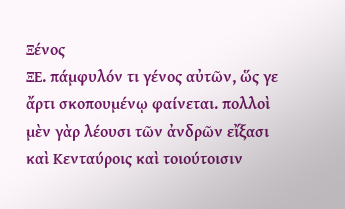Ξένος
ΞΕ. πάμφυλόν τι γένος αὐτῶν, ὥς γε ἄρτι σκοπουμένῳ φαίνεται. πολλοὶ μὲν γὰρ λέουσι τῶν ἀνδρῶν εἴξασι καὶ Κενταύροις καὶ τοιούτοισιν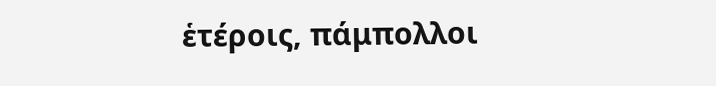ἑτέροις, πάμπολλοι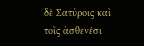δὲ Σατύροις καὶ τοῖς ἀσθενέσι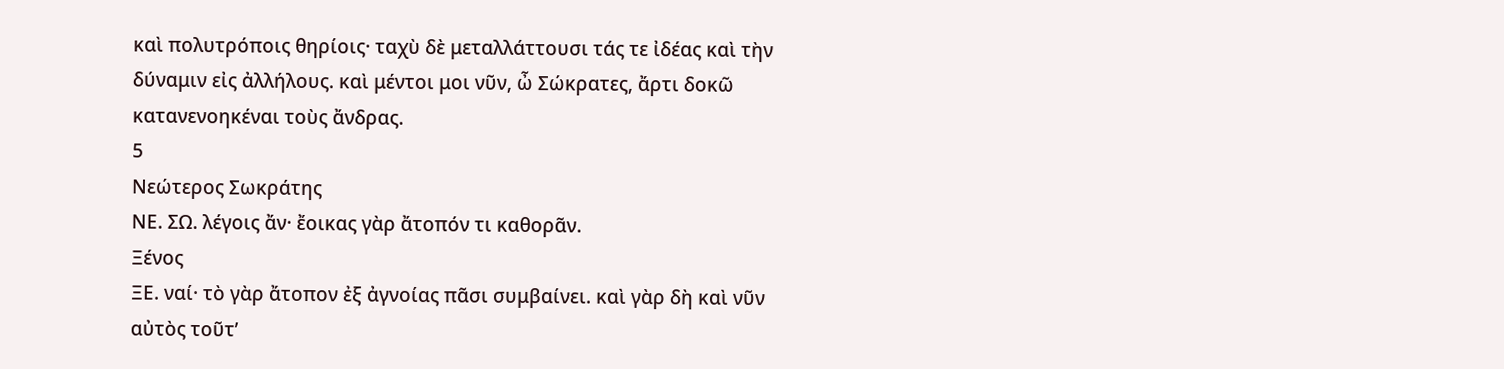καὶ πολυτρόποις θηρίοις· ταχὺ δὲ μεταλλάττουσι τάς τε ἰδέας καὶ τὴν δύναμιν εἰς ἀλλήλους. καὶ μέντοι μοι νῦν, ὦ Σώκρατες, ἄρτι δοκῶ κατανενοηκέναι τοὺς ἄνδρας.
5
Νεώτερος Σωκράτης
ΝΕ. ΣΩ. λέγοις ἄν· ἔοικας γὰρ ἄτοπόν τι καθορᾶν.
Ξένος
ΞΕ. ναί· τὸ γὰρ ἄτοπον ἐξ ἀγνοίας πᾶσι συμβαίνει. καὶ γὰρ δὴ καὶ νῦν αὐτὸς τοῦτʼ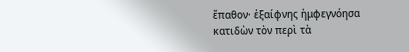ἔπαθον· ἐξαίφνης ἠμφεγνόησα κατιδὼν τὸν περὶ τὰ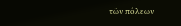τῶν πόλεων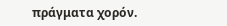πράγματα χορόν.